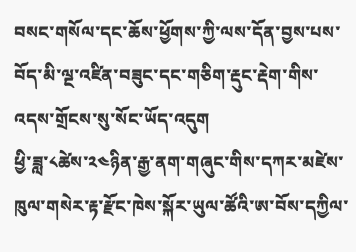བསང་གསོལ་དང་ཆོས་ཕྱོགས་ཀྱི་ལས་དོན་བྱས་པས་བོད་མི་ལྔ་འཛིན་བཟུང་དང་གཅིག་རྡུང་རྡེག་གིས་འདས་གྲོངས་སུ་སོང་ཡོད་འདུག
ཕྱི་ཟླ་༨ཚེས་༢༤ཉིན་རྒྱ་ནག་གཞུང་གིས་དཀར་མཛེས་ཁུལ་གསེར་རྟ་རྫོང་ཁེས་སྐོར་ཡུལ་ཚོའི་ཨ་བོས་དཀྱིལ་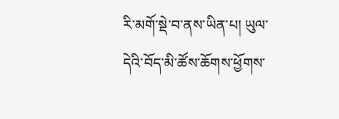རི་མགོ་སྡེ་བ་ནས་ཡིན་པ། ཡུལ་དེའི་བོད་མི་ཚོས་ཆོགས་ཕྱོགས་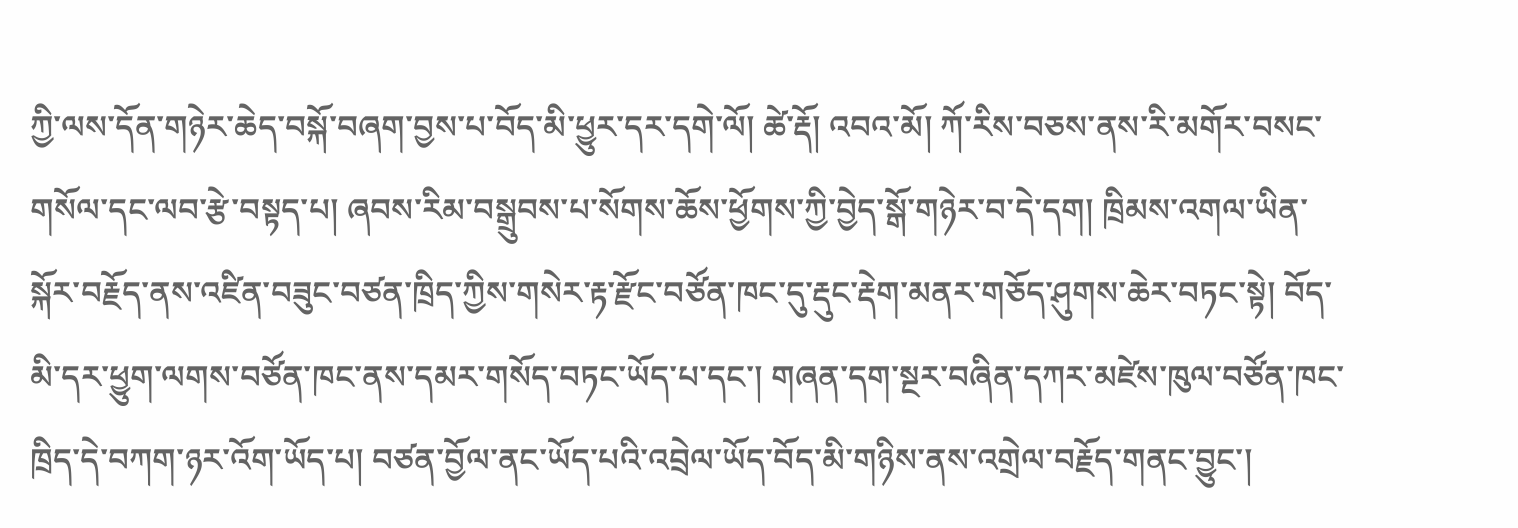ཀྱི་ལས་དོན་གཉེར་ཆེད་བསྐོ་བཞག་བྱས་པ་བོད་མི་ཕྱུར་དར་དགེ་ལོ། ཚེ་རྡོ། འབའ་མོ། ཀོ་རིས་བཅས་ནས་རི་མགོར་བསང་གསོལ་དང་ལབ་རྩེ་བསྟད་པ། ཞབས་རིམ་བསྒྲུབས་པ་སོགས་ཆོས་ཕྱོགས་ཀྱི་བྱེད་སྒོ་གཉེར་བ་དེ་དག། ཁྲིམས་འགལ་ཡིན་སྐོར་བརྗོད་ནས་འཛིན་བཟུང་བཙན་ཁྲིད་ཀྱིས་གསེར་རྟ་རྫོང་བཙོན་ཁང་དུ་རྡུང་རྡེག་མནར་གཅོད་ཤུགས་ཆེར་བཏང་སྟེ། བོད་མི་དར་ཕྱུག་ལགས་བཙོན་ཁང་ནས་དམར་གསོད་བཏང་ཡོད་པ་དང་། གཞན་དག་སྔར་བཞིན་དཀར་མཛེས་ཁུལ་བཙོན་ཁང་ཁྲིད་དེ་བཀག་ཉར་འོག་ཡོད་པ། བཙན་བྱོལ་ནང་ཡོད་པའི་འབྲེལ་ཡོད་བོད་མི་གཉིས་ནས་འགྲེལ་བརྗོད་གནང་བྱུང་།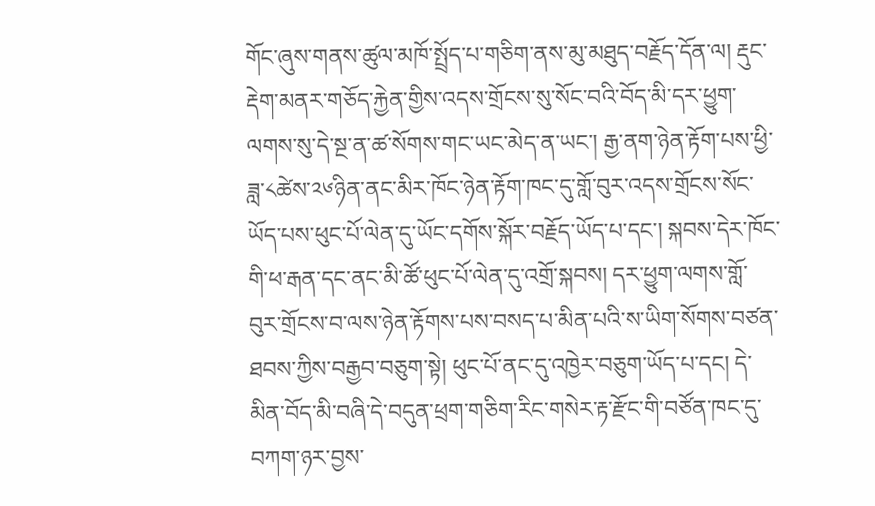གོང་ཞུས་གནས་ཚུལ་མཁོ་སྤྲོད་པ་གཅིག་ནས་མུ་མཐུད་བརྗོད་དོན་ལ། རྡུང་རྡེག་མནར་གཅོད་རྐྱེན་གྱིས་འདས་གྲོངས་སུ་སོང་བའི་བོད་མི་དར་ཕྱུག་ལགས་སུ་དེ་སྔ་ན་ཚ་སོགས་གང་ཡང་མེད་ན་ཡང་། རྒྱ་ནག་ཉེན་རྟོག་པས་ཕྱི་ཟླ་༨ཚེས་༢༦ཉིན་ནང་མིར་ཁོང་ཉེན་རྟོག་ཁང་དུ་གློ་བུར་འདས་གྲོངས་སོང་ཡོད་པས་ཕུང་པོ་ལེན་དུ་ཡོང་དགོས་སྐོར་བརྗོད་ཡོད་པ་དང་། སྐབས་དེར་ཁོང་གི་ཕ་རྒན་དང་ནང་མི་ཚོ་ཕུང་པོ་ལེན་དུ་འགྲོ་སྐབས། དར་ཕྱུག་ལགས་གློ་བུར་གྲོངས་བ་ལས་ཉེན་རྟོགས་པས་བསད་པ་མིན་པའི་ས་ཡིག་སོགས་བཙན་ཐབས་ཀྱིས་བརྒྱབ་བཅུག་སྟེ། ཕུང་པོ་ནང་དུ་འཁྱེར་བཅུག་ཡོད་པ་དང། དེ་མིན་བོད་མི་བཞི་དེ་བདུན་ཕྲག་གཅིག་རིང་གསེར་རྟ་རྫོང་གི་བཙོན་ཁང་དུ་བཀག་ཉར་བྱས་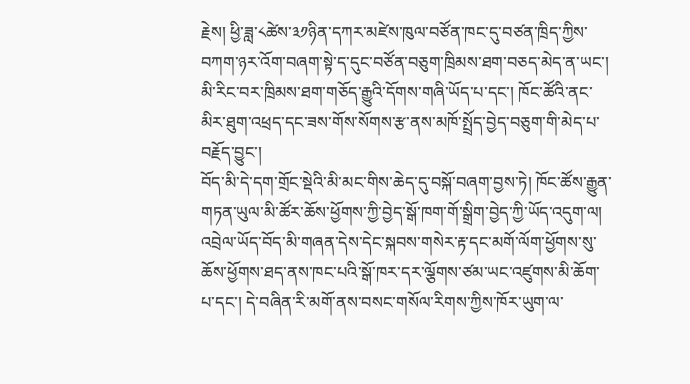རྗེས། ཕྱི་ཟླ་༨ཚེས་༣༡ཉིན་དཀར་མཛེས་ཁུལ་བཙོན་ཁང་དུ་བཙན་ཁྲིད་ཀྱིས་བཀག་ཉར་འོག་བཞག་སྟེ་ད་དུང་བཙོན་བཅུག་ཁྲིམས་ཐག་བཅད་མེད་ན་ཡང་། མི་རིང་བར་ཁྲིམས་ཐག་གཅོད་རྒྱུའི་དོགས་གཞི་ཡོད་པ་དང་། ཁོང་ཚོའི་ནང་མིར་ཐུག་འཕྲད་དང་ཟས་གོས་སོགས་རྩ་ནས་མཁོ་སྤྲོད་བྱེད་བཅུག་གི་མེད་པ་བརྗོད་བྱུང་།
བོད་མི་དེ་དག་གྲོང་སྡེའི་མི་མང་གིས་ཆེད་དུ་བསྐོ་བཞག་བྱས་ཏེ། ཁོང་ཚོས་རྒྱུན་གཏན་ཡུལ་མི་ཚོར་ཆོས་ཕྱོགས་ཀྱི་བྱེད་སྒོ་ཁག་གོ་སྒྲིག་བྱེད་ཀྱི་ཡོད་འདུག་ལ། འབྲེལ་ཡོད་བོད་མི་གཞན་དེས་དེང་སྐབས་གསེར་རྟ་དང་མགོ་ལོག་ཕྱོགས་སུ་ཆོས་ཕྱོགས་ཐད་ནས་ཁང་པའི་སྒོ་ཁར་དར་ལྕོགས་ཙམ་ཡང་འཛུགས་མི་ཆོག་པ་དང་། དེ་བཞིན་རི་མགོ་ནས་བསང་གསོལ་རིགས་ཀྱིས་ཁོར་ཡུག་ལ་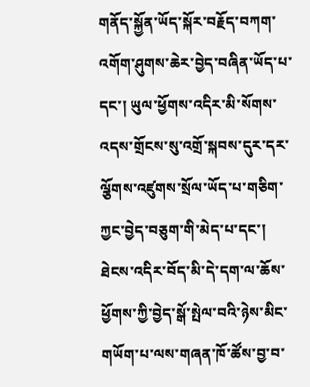གནོད་སྐྱོན་ཡོད་སྐོར་བརྗོད་བཀག་འགོག་ཤུགས་ཆེར་བྱེད་བཞིན་ཡོད་པ་དང་། ཡུལ་ཕྱོགས་འདིར་མི་སོགས་འདས་གྲོངས་སུ་འགྲོ་སྐབས་དུར་དར་ལྕོགས་འཛུགས་སྲོལ་ཡོད་པ་གཅིག་ཀྱང་བྱེད་བཅུག་གི་མེད་པ་དང་། ཐེངས་འདིར་བོད་མི་དེ་དག་ལ་ཆོས་ཕྱོགས་ཀྱི་བྱེད་སྒོ་སྤེལ་བའི་ཉེས་མིང་གཡོག་པ་ལས་གཞན་ཁོ་ཚོས་བྱ་བ་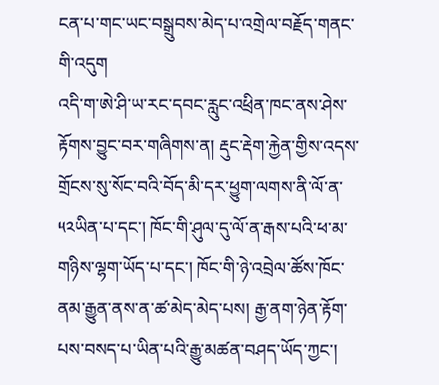ངན་པ་གང་ཡང་བསྒྲུབས་མེད་པ་འགྲེལ་བརྗོད་གནང་གི་འདུག
འདི་ག་ཨེ་ཤི་ཡ་རང་དབང་རླུང་འཕྲིན་ཁང་ནས་ཤེས་རྟོགས་བྱུང་བར་གཞིགས་ན། རྡུང་རྡེག་རྐྱེན་གྱིས་འདས་གྲོངས་སུ་སོང་བའི་བོད་མི་དར་ཕྱུག་ལགས་ནི་ལོ་ན་༥༢ཡིན་པ་དང་། ཁོང་གི་ཤུལ་དུ་ལོ་ན་རྒས་པའི་ཕ་མ་གཉིས་ལྷག་ཡོད་པ་དང་། ཁོང་གི་ཉེ་འབྲེལ་ཚོས་ཁོང་ནམ་རྒྱུན་ནས་ན་ཚ་མེད་མེད་པས། རྒྱ་ནག་ཉེན་རྟོག་པས་བསད་པ་ཡིན་པའི་རྒྱུ་མཚན་བཤད་ཡོད་ཀྱང་།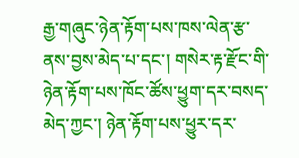རྒྱ་གཞུང་ཉེན་རྟོག་པས་ཁས་ལེན་རྩ་ནས་བྱས་མེད་པ་དང་། གསེར་རྟ་རྫོང་གི་ཉེན་རྟོག་པས་ཁོང་ཚོས་ཕྱུག་དར་བསད་མེད་ཀྱང་། ཉེན་རྟོག་པས་ཕྱུར་དར་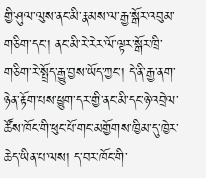གྱི་ཤུལ་ལུས་ནང་མི་རྣམས་ལ་རྒྱ་སྒོར་འབུམ་གཅིག་དང་། ནང་མི་རེ་རེར་ལོ་ལྟར་སྒོར་ཁྲི་གཅིག་རེ་སྤྲོད་རྒྱུ་བྱས་ཡོད་ཀྱང་། དེ་ནི་རྒྱ་ནག་ཉེན་རྟོག་པས་ཕྱུག་དར་གྱི་ནང་མི་དང་ཉེ་འབྲེལ་ཚོས་ཁོང་གི་ཕུང་པོ་གང་མགྱོགས་ཁྱིམ་དུ་ཁྱེར་ཆེད་ཡིན་པ་ལས། ད་བར་ཁོང་གི་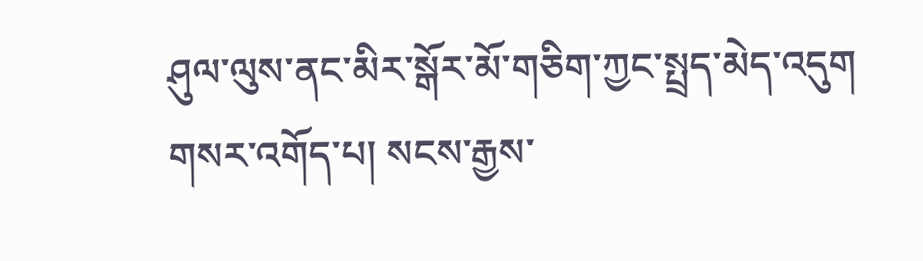ཤུལ་ལུས་ནང་མིར་སྒོར་མོ་གཅིག་ཀྱང་སྤྲད་མེད་འདུག
གསར་འགོད་པ། སངས་རྒྱས་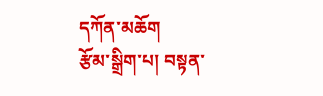དཀོན་མཆོག
རྩོམ་སྒྲིག་པ། བསྟན་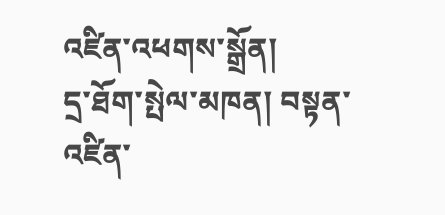འཛིན་འཕགས་སྒྲོན།
དྲ་ཐོག་སྤེལ་མཁན། བསྟན་འཛིན་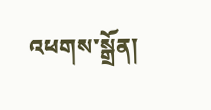འཕགས་སྒྲོན།